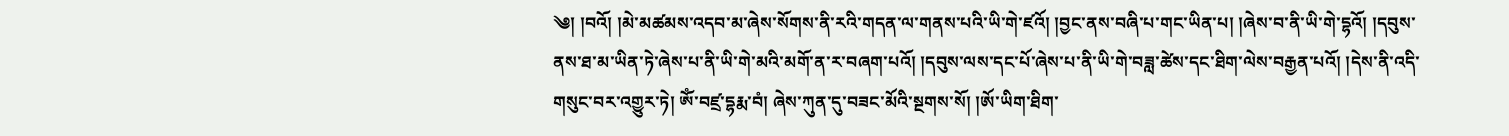༄། །བའོ། །མེ་མཚམས་འདབ་མ་ཞེས་སོགས་ནི་རའི་གདན་ལ་གནས་པའི་ཡི་གེ་ཛའོ། །བྱང་ནས་བཞི་པ་གང་ཡིན་པ། །ཞེས་བ་ནི་ཡི་གེ་དྷའོ། །དབུས་ནས་ཐ་མ་ཡིན་ཏེ་ཞེས་པ་ནི་ཡི་གེ་མའི་མགོ་ན་ར་བཞག་པའོ། །དབུས་ལས་དང་པོ་ཞེས་པ་ནི་ཡི་གེ་བཟླ་ཚེས་དང་ཐིག་ལེས་བརྒྱན་པའོ། །དེས་ནི་འདི་གསུང་བར་འགྱུར་ཏེ། ཨོཾ་བཛྲ་དྷརྨ་བཾ། ཞེས་ཀུན་དུ་བཟང་མོའི་སྔགས་སོ། །ཨོ་ཡིག་ཐིག་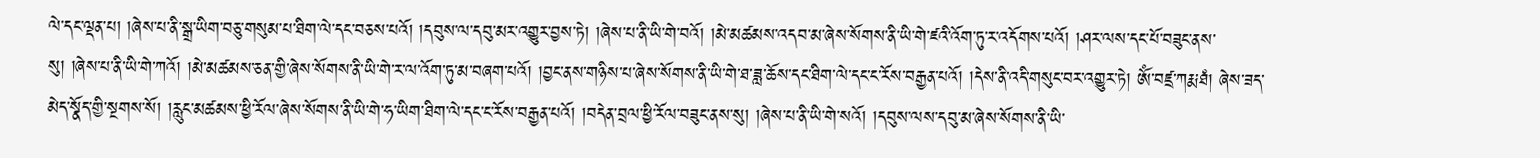ལེ་དང་ལྡན་པ། །ཞེས་པ་ནི་སྒྲ་ཡིག་བཅུ་གསུམ་པ་ཐིག་ལེ་དང་བཅས་པའོ། །དབུས་ལ་དབུ་མར་འགྱུར་བྱས་ཏེ། །ཞེས་པ་ནི་ཡི་གེ་བའོ། །མེ་མཚམས་འདབ་མ་ཞེས་སོགས་ནི་ཡི་གེ་ཛའི་འོག་ཏུ་ར་འདོགས་པའོ། །ཤར་ལས་དང་པོ་བཟུང་ནས་སུ། །ཞེས་པ་ནི་ཡི་གེ་ཀའོ། །མེ་མཚམས་ཅན་གྱི་ཞེས་སོགས་ནི་ཡི་གེ་ར་ལ་འོག་ཏུ་མ་བཞག་པའོ། །བྱང་ནས་གཉིས་པ་ཞེས་སོགས་ནི་ཡི་གེ་ཐ་ཟླ་ཆོས་དང་ཐིག་ལེ་དང་ང་རོས་བརྒྱན་པའོ། །དེས་ནི་འདི་གསུང་བར་འགྱུར་ཏེ། ཨོཾ་བཛྲ་ཀརྨ་ཐཾ། ཞེས་ཟད་མེད་སྣོད་གྱི་སྔགས་སོ། །རླུང་མཚམས་ཕྱི་རོལ་ཞེས་སོགས་ནི་ཡི་གེ་ཧ་ཡིག་ཐིག་ལེ་དང་ང་རོས་བརྒྱན་པའོ། །བདེན་བྲལ་ཕྱི་རོལ་བཟུང་ནས་སུ། །ཞེས་པ་ནི་ཡི་གེ་སའོ། །དབུས་ལས་དབུ་མ་ཞེས་སོགས་ནི་ཡི་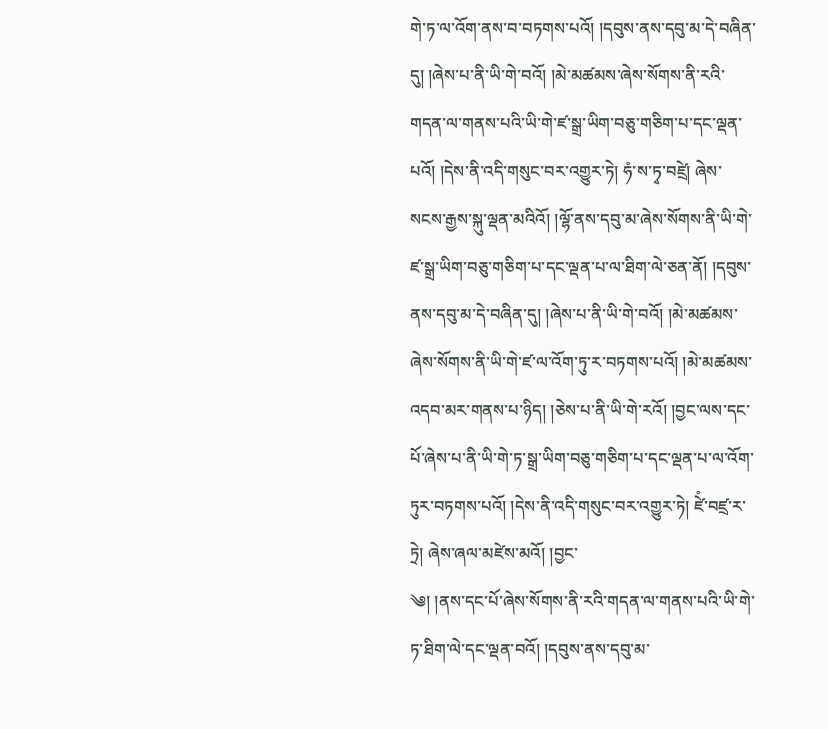གེ་ཏ་ལ་འོག་ནས་བ་བཏགས་པའོ། །དབུས་ནས་དབུ་མ་དེ་བཞིན་དུ། །ཞེས་པ་ནི་ཡི་གེ་བའོ། །མེ་མཚམས་ཞེས་སོགས་ནི་རའི་གདན་ལ་གནས་པའི་ཡི་གེ་ཛ་སྒྲ་ཡིག་བཅུ་གཅིག་པ་དང་ལྡན་པའོ། །དེས་ནི་འདི་གསུང་བར་འགྱུར་ཏེ། ཧཾ་ས་ཏྭ་བཛྲེ། ཞེས་སངས་རྒྱས་སྐུ་ལྡན་མའིའོ། །ལྷོ་ནས་དབུ་མ་ཞེས་སོགས་ནི་ཡི་གེ་ཛ་སྒྲ་ཡིག་བཅུ་གཅིག་པ་དང་ལྡན་པ་ལ་ཐིག་ལེ་ཅན་ནོ། །དབུས་ནས་དབུ་མ་དེ་བཞིན་དུ། །ཞེས་པ་ནི་ཡི་གེ་བའོ། །མེ་མཚམས་ཞེས་སོགས་ནི་ཡི་གེ་ཛ་ལ་འོག་ཏུ་ར་བཏགས་པའོ། །མེ་མཚམས་འདབ་མར་གནས་པ་ཉིད། །ཅེས་པ་ནི་ཡི་གེ་རའོ། །བྱང་ལས་དང་པོ་ཞེས་པ་ནི་ཡི་གེ་ཏ་སྒྲ་ཡིག་བཅུ་གཅིག་པ་དང་ལྡན་པ་ལ་འོག་ཏུར་བཏགས་པའོ། །དེས་ནི་འདི་གསུང་བར་འགྱུར་ཏེ། ཛེཾ་བཛྲ་ར་ཏྲེ། ཞེས་ཞལ་མཛེས་མའོ། །བྱང་
༄། །ནས་དང་པོ་ཞེས་སོགས་ནི་རའི་གདན་ལ་གནས་པའི་ཡི་གེ་ཏ་ཐིག་ལེ་དང་ལྡན་བའོ། །དབུས་ནས་དབུ་མ་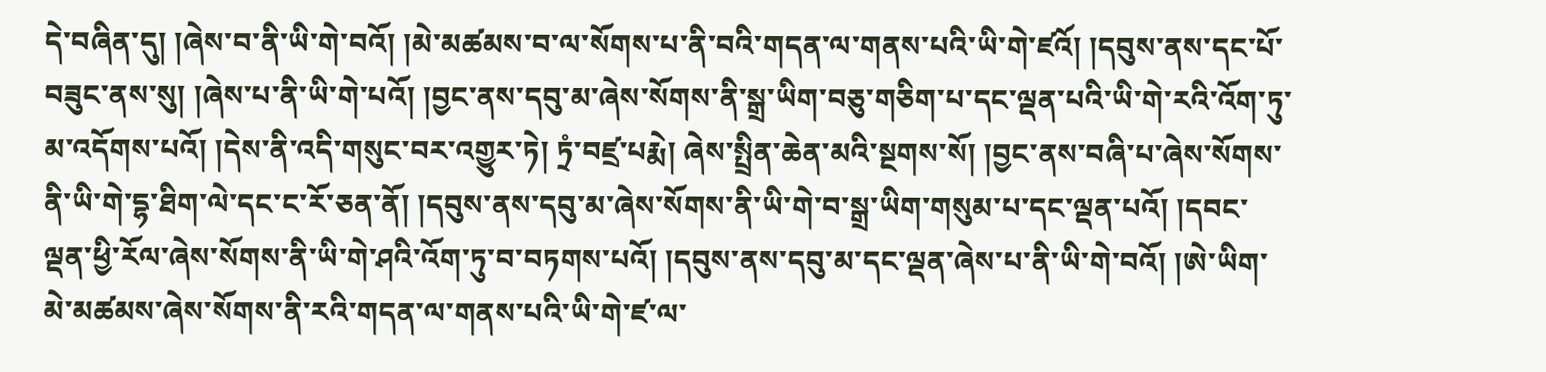དེ་བཞིན་དུ། །ཞེས་བ་ནི་ཡི་གེ་བའོ། །མེ་མཚམས་བ་ལ་སོགས་པ་ནི་བའི་གདན་ལ་གནས་པའི་ཡི་གེ་ཛའོ། །དབུས་ནས་དང་པོ་བཟུང་ནས་སུ། །ཞེས་པ་ནི་ཡི་གེ་པའོ། །བྱང་ནས་དབུ་མ་ཞེས་སོགས་ནི་སྒྲ་ཡིག་བཅུ་གཅིག་པ་དང་ལྡན་པའི་ཡི་གེ་རའི་འོག་ཏུ་མ་འདོགས་པའོ། །དེས་ནི་འདི་གསུང་བར་འགྱུར་ཏེ། ཏྲཾ་བཛྲ་པརྨེ། ཞེས་སྤྲིན་ཆེན་མའི་སྔགས་སོ། །བྱང་ནས་བཞི་པ་ཞེས་སོགས་ནི་ཡི་གེ་དྷ་ཐིག་ལེ་དང་ང་རོ་ཅན་ནོ། །དབུས་ནས་དབུ་མ་ཞེས་སོགས་ནི་ཡི་གེ་བ་སྒྲ་ཡིག་གསུམ་པ་དང་ལྡན་པའོ། །དབང་ལྡན་ཕྱི་རོལ་ཞེས་སོགས་ནི་ཡི་གེ་ཤའི་འོག་ཏུ་བ་བཏགས་པའོ། །དབུས་ནས་དབུ་མ་དང་ལྡན་ཞེས་པ་ནི་ཡི་གེ་བའོ། །ཨེ་ཡིག་མེ་མཚམས་ཞེས་སོགས་ནི་རའི་གདན་ལ་གནས་པའི་ཡི་གེ་ཛ་ལ་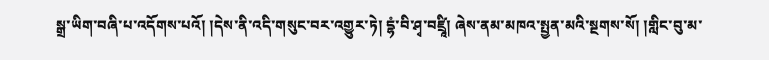སྒྲ་ཡིག་བཞི་པ་འདོགས་པའོ། །དེས་ནི་འདི་གསུང་བར་འགྱུར་ཏེ། དྷཾ་བི་ཤྭ་བཛྲཱི། ཞེས་ནམ་མཁའ་སྤྱན་མའི་སྔགས་སོ། །གླིང་བུ་མ་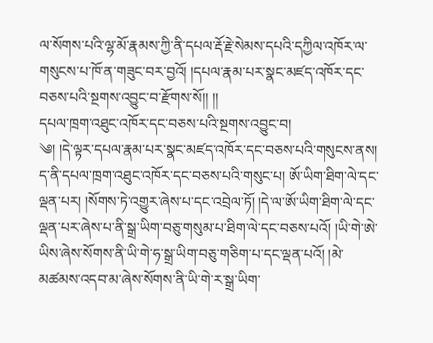ལ་སོགས་པའི་ལྷ་མོ་རྣམས་ཀྱི་ནི་དཔལ་རྡོ་རྗེ་སེམས་དཔའི་དཀྱིལ་འཁོར་ལ་གསུངས་པ་ཁོ་ན་གཟུང་བར་བྱའོ། །དཔལ་རྣམ་པར་སྣང་མཛད་འཁོར་དང་བཅས་པའི་སྔགས་འབྱུང་བ་རྫོགས་སོ།། །།
དཔལ་ཁྲག་འཐུང་འཁོར་དང་བཅས་པའི་སྔགས་འབྱུང་བ།
༄། །དེ་ལྟར་དཔལ་རྣམ་པར་སྣང་མཛད་འཁོར་དང་བཅས་པའི་གསུངས་ནས། ད་ནི་དཔལ་ཁྲག་འཐུང་འཁོར་དང་བཅས་པའི་གསུང་པ། ཨོ་ཡིག་ཐིག་ལེ་དང་ལྡན་པར། །སོགས་ཏེ་འགྱུར་ཞེས་པ་དང་འབྲེལ་ཏོ། །དེ་ལ་ཨོ་ཡིག་ཐིག་ལེ་དང་ལྡན་པར་ཞེས་པ་ནི་སྒྲ་ཡིག་བཅུ་གསུམ་པ་ཐིག་ལེ་དང་བཅས་པའོ། །ཡི་གེ་ཨེ་ཡིས་ཞེས་སོགས་ནི་ཡི་གེ་ཧ་སྒྲ་ཡིག་བཅུ་གཅིག་པ་དང་ལྡན་པའོ། །མེ་མཚམས་འདབ་མ་ཞེས་སོགས་ནི་ཡི་གེ་ར་སྒྲ་ཡིག་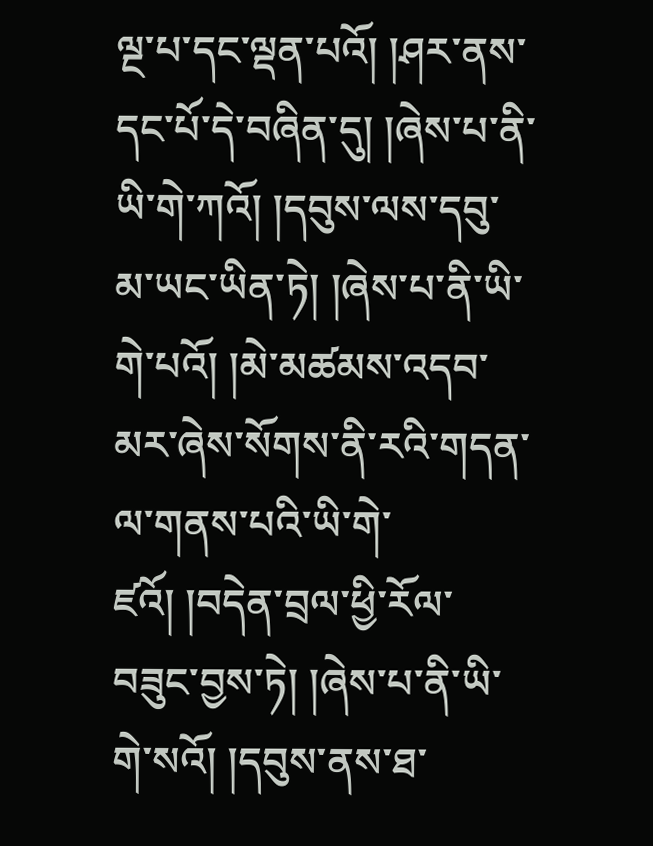ལྔ་པ་དང་ལྡན་པའོ། །ཤར་ནས་དང་པོ་དེ་བཞིན་དུ། །ཞེས་པ་ནི་ཡི་གེ་ཀའོ། །དབུས་ལས་དབུ་མ་ཡང་ཡིན་ཏེ། །ཞེས་པ་ནི་ཡི་གེ་པའོ། །མེ་མཚམས་འདབ་མར་ཞེས་སོགས་ནི་རའི་གདན་ལ་གནས་པའི་ཡི་གེ་ཛའོ། །བདེན་བྲལ་ཕྱི་རོལ་བཟུང་བྱས་ཏེ། །ཞེས་པ་ནི་ཡི་གེ་སའོ། །དབུས་ནས་ཐ་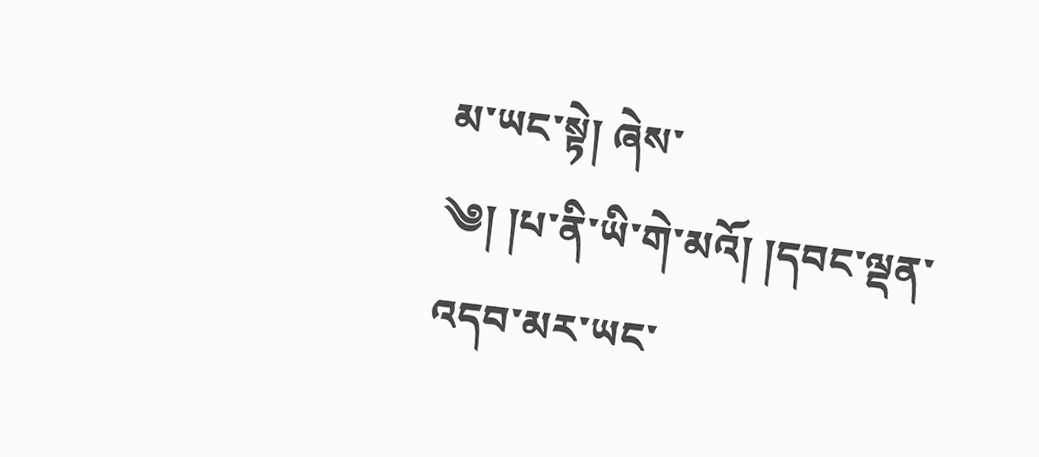མ་ཡང་སྟེ། ཞེས་
༄། །པ་ནི་ཡི་གེ་མའོ། །དབང་ལྡན་འདབ་མར་ཡང་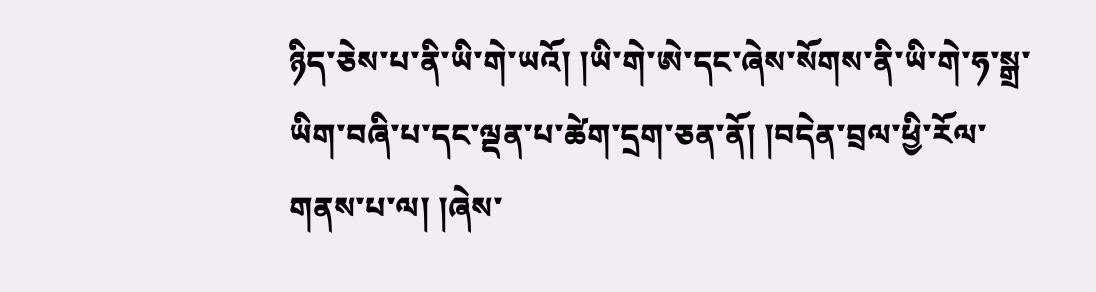ཉིད་ཅེས་པ་ནི་ཡི་གེ་ཡའོ། །ཡི་གེ་ཨེ་དང་ཞེས་སོགས་ནི་ཡི་གེ་ཧ་སྒྲ་ཡིག་བཞི་པ་དང་ལྡན་པ་ཚེག་དྲག་ཅན་ནོ། །བདེན་བྲལ་ཕྱི་རོལ་གནས་པ་ལ། །ཞེས་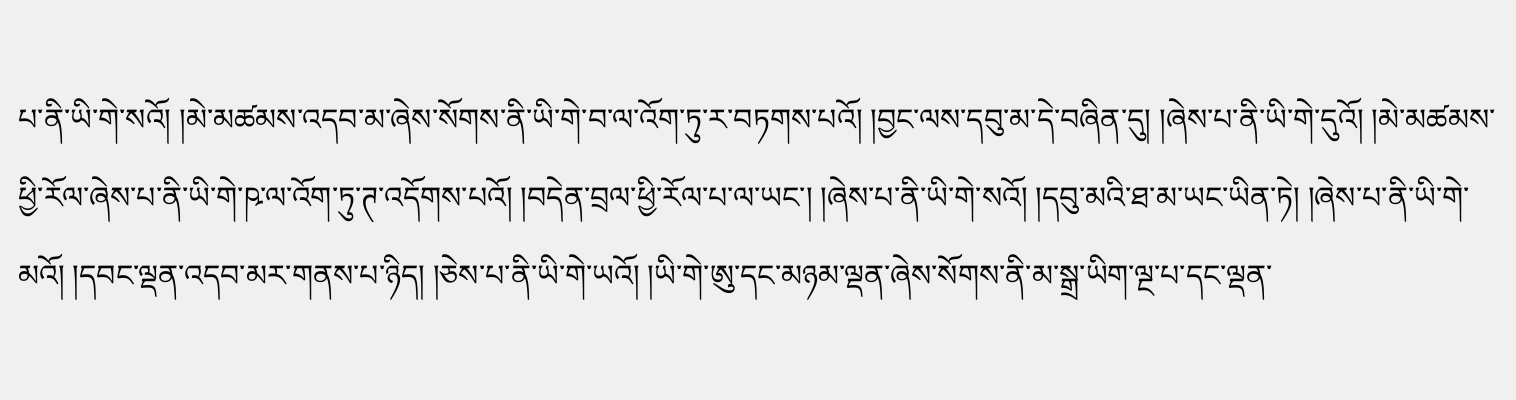པ་ནི་ཡི་གེ་སའོ། །མེ་མཚམས་འདབ་མ་ཞེས་སོགས་ནི་ཡི་གེ་བ་ལ་འོག་ཏུ་ར་བཏགས་པའོ། །བྱང་ལས་དབུ་མ་དེ་བཞིན་དུ། །ཞེས་པ་ནི་ཡི་གེ་དུའོ། །མེ་མཚམས་ཕྱི་རོལ་ཞེས་པ་ནི་ཡི་གེ་ཥ་ལ་འོག་ཏུ་ཊ་འདོགས་པའོ། །བདེན་བྲལ་ཕྱི་རོལ་པ་ལ་ཡང་། །ཞེས་པ་ནི་ཡི་གེ་སའོ། །དབུ་མའི་ཐ་མ་ཡང་ཡིན་ཏེ། །ཞེས་པ་ནི་ཡི་གེ་མའོ། །དབང་ལྡན་འདབ་མར་གནས་པ་ཉིད། །ཅེས་པ་ནི་ཡི་གེ་ཡའོ། །ཡི་གེ་ཨུ་དང་མཉམ་ལྡན་ཞེས་སོགས་ནི་མ་སྒྲ་ཡིག་ལྔ་པ་དང་ལྡན་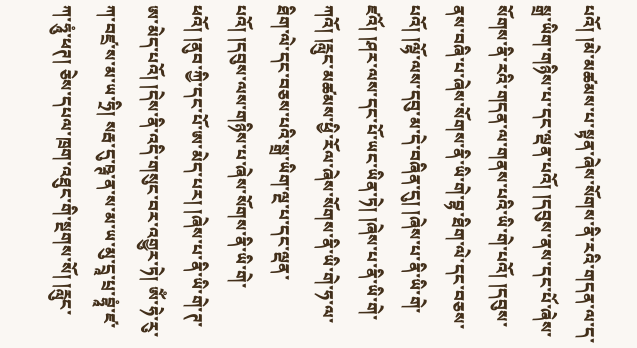པའོ། །མེ་མཚམས་པ་སྟན་ཞེས་སོགས་ནི་རའི་གདན་ལ་ད་སྒྲ་ཡིག་གཉིས་པ་དང་ལྡན་པའོ། །དབུས་ནས་དང་པོ་ཞེས་སོགས་ནི་རའི་གདན་ལ་གནས་པའི་ཡི་གེ་པའོ། །དབུས་ནས་བཞི་པ་ཞེས་སོགས་ནི་ཡི་གེ་བྷ་ཐིག་ལེ་དང་བཅས་པའོ། །ལྷོ་ལས་དབུ་མ་དེ་བཞིན་དུ། །ཞེས་པ་ནི་ཡི་གེ་ཛའོ། །ཤར་ལས་དང་པོ་ཡང་ཡིན་ཏེ། །ཞེས་པ་ནི་ཡི་གེ་ཀའོ། །རླུང་མཚམས་ཕྱི་རོལ་ཞེས་སོགས་ནི་ཡི་གེ་ཧ་ལ་ཐིག་ལེ་དང་བཅས་པའི་སྒྲ་ཡིག་ལྔ་པ་དང་ལྡན་པའོ། །དབུས་ལས་གཉིས་པ་ཞེས་སོགས་ནི་ཡི་གེ་ཕའོ། །ནུབ་ཀྱི་དང་པོ་ཨ་མེད་པར། །ཞེས་པ་ནི་ཡི་གེ་ཊ་ཨ་མེད་པའོ། །དེས་ནི་འདི་གསུང་བར་འགྱུར་ཏེ། ཨོཾ་ཧེ་རུ་ཀ་བཛྲ་ས་མ་ཡ་ཧྲི། སརྦ་དུ་ཥྚ་ན་ས་མ་ཡ་མུ་དྲཱ་པྲ་བྷཱཾ་ཛ་ཀ་ཧཱུཾ་ཕཊ། ཅེས་དཔལ་ཁྲག་འཐུང་གི་སྔགས་སོ། །རླུང་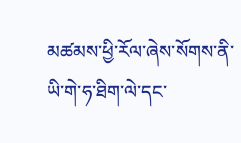མཚམས་ཕྱི་རོལ་ཞེས་སོགས་ནི་ཡི་གེ་ཧ་ཐིག་ལེ་དང་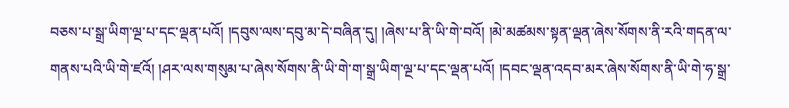བཅས་པ་སྒྲ་ཡིག་ལྔ་པ་དང་ལྡན་པའོ། །དབུས་ལས་དབུ་མ་དེ་བཞིན་དུ། །ཞེས་པ་ནི་ཡི་གེ་བའོ། །མེ་མཚམས་སྟན་ལྡན་ཞེས་སོགས་ནི་རའི་གདན་ལ་གནས་པའི་ཡི་གེ་ཛའོ། །ཤར་ལས་གསུམ་པ་ཞེས་སོགས་ནི་ཡི་གེ་ག་སྒྲ་ཡིག་ལྔ་པ་དང་ལྡན་པའོ། །དབང་ལྡན་འདབ་མར་ཞེས་སོགས་ནི་ཡི་གེ་ཧ་སྒྲ་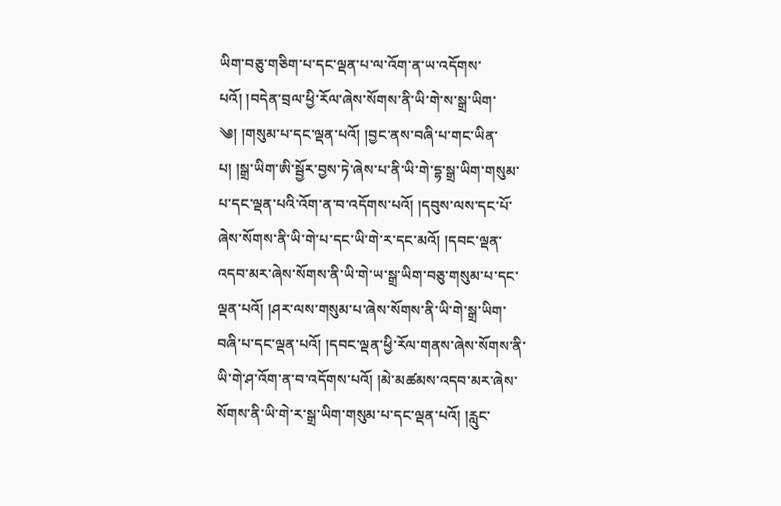ཡིག་བཅུ་གཅིག་པ་དང་ལྡན་པ་ལ་འོག་ན་ཡ་འདོགས་པའོ། །བདེན་བྲལ་ཕྱི་རོལ་ཞེས་སོགས་ནི་ཡི་གེ་ས་སྒྲ་ཡིག་
༄། །གསུམ་པ་དང་ལྡན་པའོ། །བྱང་ནས་བཞི་པ་གང་ཡིན་པ། །སྒྲ་ཡིག་ཨི་སྦྱོར་བྱས་ཏེ་ཞེས་པ་ནི་ཡི་གེ་དྷ་སྒྲ་ཡིག་གསུམ་པ་དང་ལྡན་པའི་འོག་ན་བ་འདོགས་པའོ། །དབུས་ལས་དང་པོ་ཞེས་སོགས་ནི་ཡི་གེ་པ་དང་ཡི་གེ་ར་དང་མའོ། །དབང་ལྡན་འདབ་མར་ཞེས་སོགས་ནི་ཡི་གེ་ཡ་སྒྲ་ཡིག་བཅུ་གསུམ་པ་དང་ལྡན་པའོ། །ཤར་ལས་གསུམ་པ་ཞེས་སོགས་ནི་ཡི་གེ་སྒྲ་ཡིག་བཞི་པ་དང་ལྡན་པའོ། །དབང་ལྡན་ཕྱི་རོལ་གནས་ཞེས་སོགས་ནི་ཡི་གེ་ཤ་འོག་ན་བ་འདོགས་པའོ། །མེ་མཚམས་འདབ་མར་ཞེས་སོགས་ནི་ཡི་གེ་ར་སྒྲ་ཡིག་གསུམ་པ་དང་ལྡན་པའོ། །རླུང་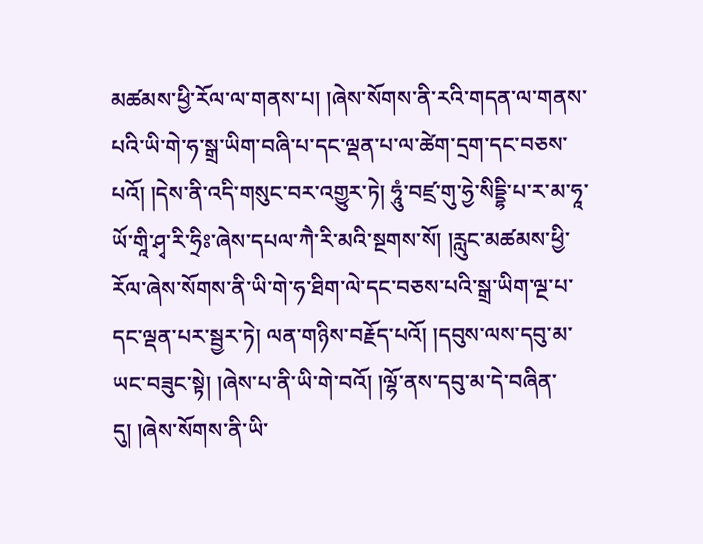མཚམས་ཕྱི་རོལ་ལ་གནས་པ། །ཞེས་སོགས་ནི་རའི་གདན་ལ་གནས་པའི་ཡི་གེ་ཧ་སྒྲ་ཡིག་བཞི་པ་དང་ལྡན་པ་ལ་ཚེག་དྲག་དང་བཅས་པའོ། །དེས་ནི་འདི་གསུང་བར་འགྱུར་ཏེ། ཧཱུཾ་བཛྲ་གུ་ཧྱེ་སིདྡྷི་པ་ར་མ་ཧཱ་ཡོ་གཱི་ཤྭ་རི་ཧྲིཿ་ཞེས་དཔལ་ཀཻ་རི་མའི་སྔགས་སོ། །རླུང་མཚམས་ཕྱི་རོལ་ཞེས་སོགས་ནི་ཡི་གེ་ཧ་ཐིག་ལེ་དང་བཅས་པའི་སྒྲ་ཡིག་ལྔ་པ་དང་ལྡན་པར་སྦྱར་ཏེ། ལན་གཉིས་བརྗོད་པའོ། །དབུས་ལས་དབུ་མ་ཡང་བཟུང་སྟེ། །ཞེས་པ་ནི་ཡི་གེ་བའོ། །ལྷོ་ནས་དབུ་མ་དེ་བཞིན་དུ། །ཞེས་སོགས་ནི་ཡི་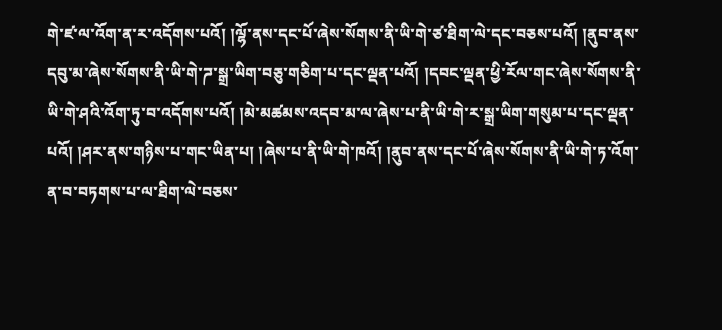གེ་ཛ་ལ་འོག་ན་ར་འདོགས་པའོ། །ལྷོ་ནས་དང་པོ་ཞེས་སོགས་ནི་ཡི་གེ་ཙ་ཐིག་ལེ་དང་བཅས་པའོ། །ནུབ་ནས་དབུ་མ་ཞེས་སོགས་ནི་ཡི་གེ་ཌ་སྒྲ་ཡིག་བཅུ་གཅིག་པ་དང་ལྡན་པའོ། །དབང་ལྡན་ཕྱི་རོལ་གང་ཞེས་སོགས་ནི་ཡི་གེ་ཤའི་འོག་ཏུ་བ་འདོགས་པའོ། །མེ་མཚམས་འདབ་མ་ལ་ཞེས་པ་ནི་ཡི་གེ་ར་སྒྲ་ཡིག་གསུམ་པ་དང་ལྡན་པའོ། །ཤར་ནས་གཉིས་པ་གང་ཡིན་པ། །ཞེས་པ་ནི་ཡི་གེ་ཁའོ། །ནུབ་ནས་དང་པོ་ཞེས་སོགས་ནི་ཡི་གེ་ཏ་འོག་ན་བ་བཏགས་པ་ལ་ཐིག་ལེ་བཅས་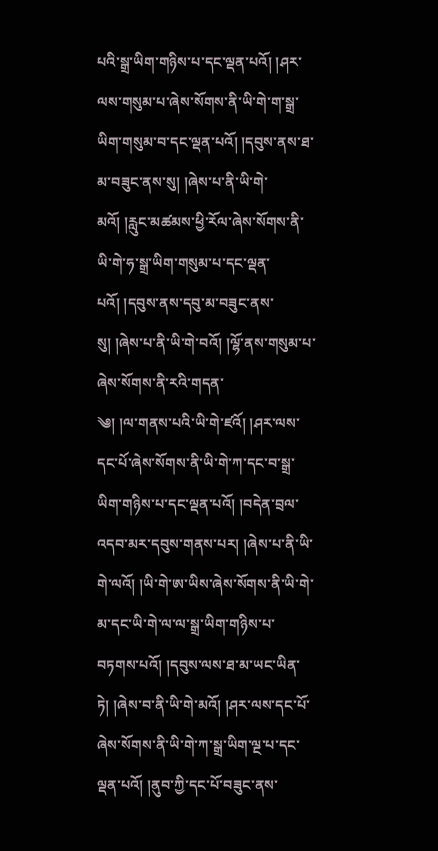པའི་སྒྲ་ཡིག་གཉིས་པ་དང་ལྡན་པའོ། །ཤར་ལས་གསུམ་པ་ཞེས་སོགས་ནི་ཡི་གེ་ག་སྒྲ་ཡིག་གསུམ་བ་དང་ལྡན་པའོ། །དབུས་ནས་ཐ་མ་བཟུང་ནས་སུ། །ཞེས་པ་ནི་ཡི་གེ་མའོ། །རླུང་མཚམས་ཕྱི་རོལ་ཞེས་སོགས་ནི་ཡི་གེ་ཧ་སྒྲ་ཡིག་གསུམ་པ་དང་ལྡན་པའོ། །དབུས་ནས་དབུ་མ་བཟུང་ནས་སུ། །ཞེས་པ་ནི་ཡི་གེ་བའོ། །ལྷོ་ནས་གསུམ་པ་ཞེས་སོགས་ནི་རའི་གདན་
༄། །ལ་གནས་པའི་ཡི་གེ་ཛའོ། །ཤར་ལས་དང་པོ་ཞེས་སོགས་ནི་ཡི་གེ་ཀ་དང་བ་སྒྲ་ཡིག་གཉིས་པ་དང་ལྡན་པའོ། །བདེན་བྲལ་འདབ་མར་དབུས་གནས་པར། །ཞེས་པ་ནི་ཡི་གེ་ལའོ། །ཡི་གེ་ཨ་ཡིས་ཞེས་སོགས་ནི་ཡི་གེ་མ་དང་ཡི་གེ་ལ་ལ་སྒྲ་ཡིག་གཉིས་པ་བཏགས་པའོ། །དབུས་ལས་ཐ་མ་ཡང་ཡིན་ཏེ། །ཞེས་བ་ནི་ཡི་གེ་མའོ། །ཤར་ལས་དང་པོ་ཞེས་སོགས་ནི་ཡི་གེ་ཀ་སྒྲ་ཡིག་ལྔ་པ་དང་ལྡན་པའོ། །ནུབ་ཀྱི་དང་པོ་བཟུང་ནས་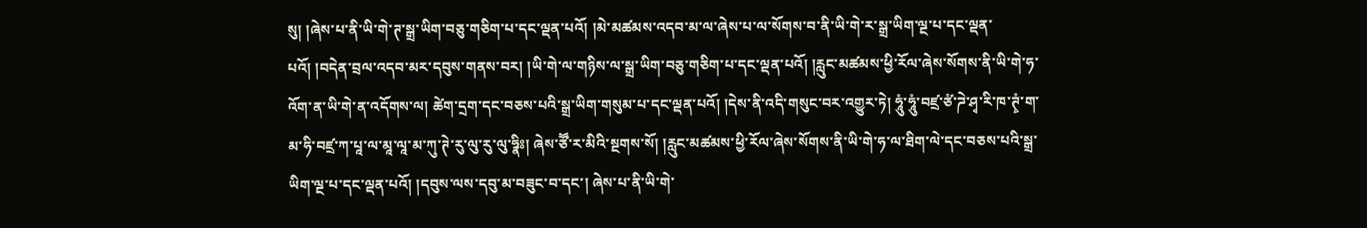སུ། །ཞེས་པ་ནི་ཡི་གེ་ཊ་སྒྲ་ཡིག་བཅུ་གཅིག་པ་དང་ལྡན་པའོ། །མེ་མཚམས་འདབ་མ་ལ་ཞེས་པ་ལ་སོགས་བ་ནི་ཡི་གེ་ར་སྒྲ་ཡིག་ལྔ་པ་དང་ལྡན་པའོ། །བདེན་བྲལ་འདབ་མར་དབུས་གནས་བར། །ཡི་གེ་ལ་གཉིས་ལ་སྒྲ་ཡིག་བཅུ་གཅིག་པ་དང་ལྡན་པའོ། །རླུང་མཚམས་ཕྱི་རོལ་ཞེས་སོགས་ནི་ཡི་གེ་ཧ་འོག་ན་ཡི་གེ་ན་འདོགས་ལ། ཚེག་དྲག་དང་བཅས་པའི་སྒྲ་ཡིག་གསུམ་པ་དང་ལྡན་པའོ། །དེས་ནི་འདི་གསུང་བར་འགྱུར་ཏེ། ཧཱུཾ་ཧཱུཾ་བཛྲ་ཙཾ་ཌེ་ཤྭ་རི་ཁ་ཊྭཾ་ག་མ་ཧི་བཛྲ་ཀ་པཱ་ལ་མཱ་ལཱ་མ་ཀུ་ཊེ་རུ་ལུ་རུ་ལུ་ཧྣིཿ། ཞེས་ཙཽ་ར་མིའི་སྔགས་སོ། །རླུང་མཚམས་ཕྱི་རོལ་ཞེས་སོགས་ནི་ཡི་གེ་ཧ་ལ་ཐིག་ལེ་དང་བཅས་པའི་སྒྲ་ཡིག་ལྔ་པ་དང་ལྡན་པའོ། །དབུས་ལས་དབུ་མ་བཟུང་བ་དང་། ཞེས་པ་ནི་ཡི་གེ་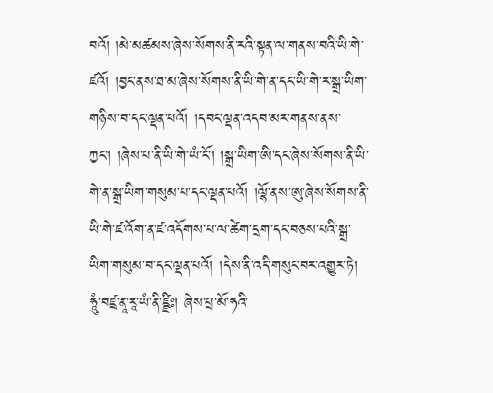བའོ། །མེ་མཚམས་ཞེས་སོགས་ནི་རའི་སྟན་ལ་གནས་བའི་ཡི་གེ་ཛའོ། །བྱང་ནས་ཐ་མ་ཞེས་སོགས་ནི་ཡི་གེ་ན་དང་ཡི་གེ་ར་སྒྲ་ཡིག་གཉིས་བ་དང་ལྡན་པའོ། །དབང་ལྡན་འདབ་མར་གནས་ནས་ཀྱང་། །ཞེས་པ་ནི་ཡི་གེ་ཡཾ་ངོ་། །སྒྲ་ཡིག་ཨི་དང་ཞེས་སོགས་ནི་ཡི་གེ་ན་སྒྲ་ཡིག་གསུམ་པ་དང་ལྡན་པའོ། །ལྷོ་ནས་ཨུ་ཞེས་སོགས་ནི་ཡི་གེ་ཛ་འོག་ན་ཛ་འདོགས་པ་ལ་ཚེག་དྲག་དང་བཅས་པའི་སྒྲ་ཡིག་གསུམ་བ་དང་ལྡན་པའོ། །དེས་ནི་འདི་གསུང་བར་འགྱུར་ཏེ། ཧཱུཾ་བཛྲ་ནཱ་རཱ་ཡཾ་ནི་ཛྫིཿ། ཞེས་པྲ་མོ་ཧའི་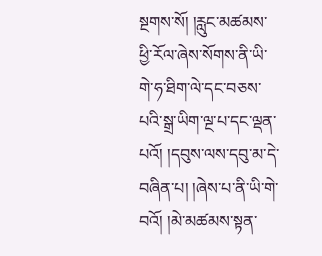སྔགས་སོ། །རླུང་མཚམས་ཕྱི་རོལ་ཞེས་སོགས་ནི་ཡི་གེ་ཧ་ཐིག་ལེ་དང་བཅས་པའི་སྒྲ་ཡིག་ལྔ་པ་དང་ལྡན་པའོ། །དབུས་ལས་དབུ་མ་དེ་བཞིན་པ། །ཞེས་པ་ནི་ཡི་གེ་བའོ། །མེ་མཚམས་སྟན་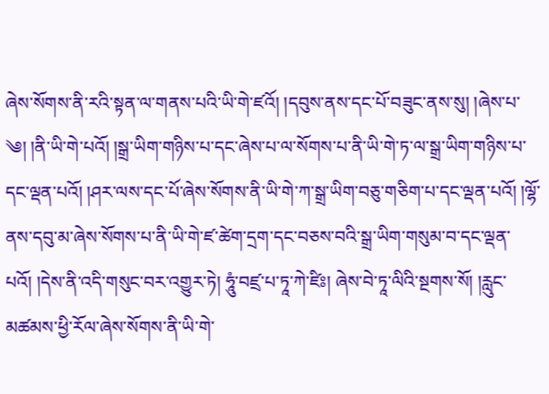ཞེས་སོགས་ནི་རའི་སྟན་ལ་གནས་པའི་ཡི་གེ་ཛའོ། །དབུས་ནས་དང་པོ་བཟུང་ནས་སུ། །ཞེས་པ་
༄། །ནི་ཡི་གེ་པའོ། །སྒྲ་ཡིག་གཉིས་པ་དང་ཞེས་པ་ལ་སོགས་པ་ནི་ཡི་གེ་ཏ་ལ་སྒྲ་ཡིག་གཉིས་པ་དང་ལྡན་པའོ། །ཤར་ལས་དང་པོ་ཞེས་སོགས་ནི་ཡི་གེ་ཀ་སྒྲ་ཡིག་བཅུ་གཅིག་པ་དང་ལྡན་པའོ། །ལྷོ་ནས་དབུ་མ་ཞེས་སོགས་པ་ནི་ཡི་གེ་ཛ་ཚེག་དྲག་དང་བཅས་བའི་སྒྲ་ཡིག་གསུམ་བ་དང་ལྡན་པའོ། །དེས་ནི་འདི་གསུང་བར་འགྱུར་ཏེ། ཧཱུཾ་བཛྲ་པ་ཏཱ་ཀེ་ཛིཿ། ཞེས་བེ་ཏཱ་ལིའི་སྔགས་སོ། །རླུང་མཚམས་ཕྱི་རོལ་ཞེས་སོགས་ནི་ཡི་གེ་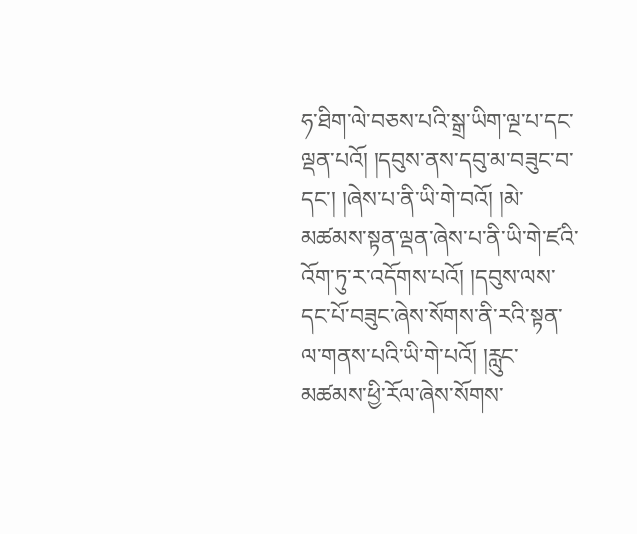ཧ་ཐིག་ལེ་བཅས་པའི་སྒྲ་ཡིག་ལྔ་པ་དང་ལྡན་པའོ། །དབུས་ནས་དབུ་མ་བཟུང་བ་དང་། །ཞེས་པ་ནི་ཡི་གེ་བའོ། །མེ་མཚམས་སྟན་ལྡན་ཞེས་པ་ནི་ཡི་གེ་ཛའི་འོག་ཏུ་ར་འདོགས་པའོ། །དབུས་ལས་དང་པོ་བཟུང་ཞེས་སོགས་ནི་རའི་སྟན་ལ་གནས་པའི་ཡི་གེ་པའོ། །རླུང་མཚམས་ཕྱི་རོལ་ཞེས་སོགས་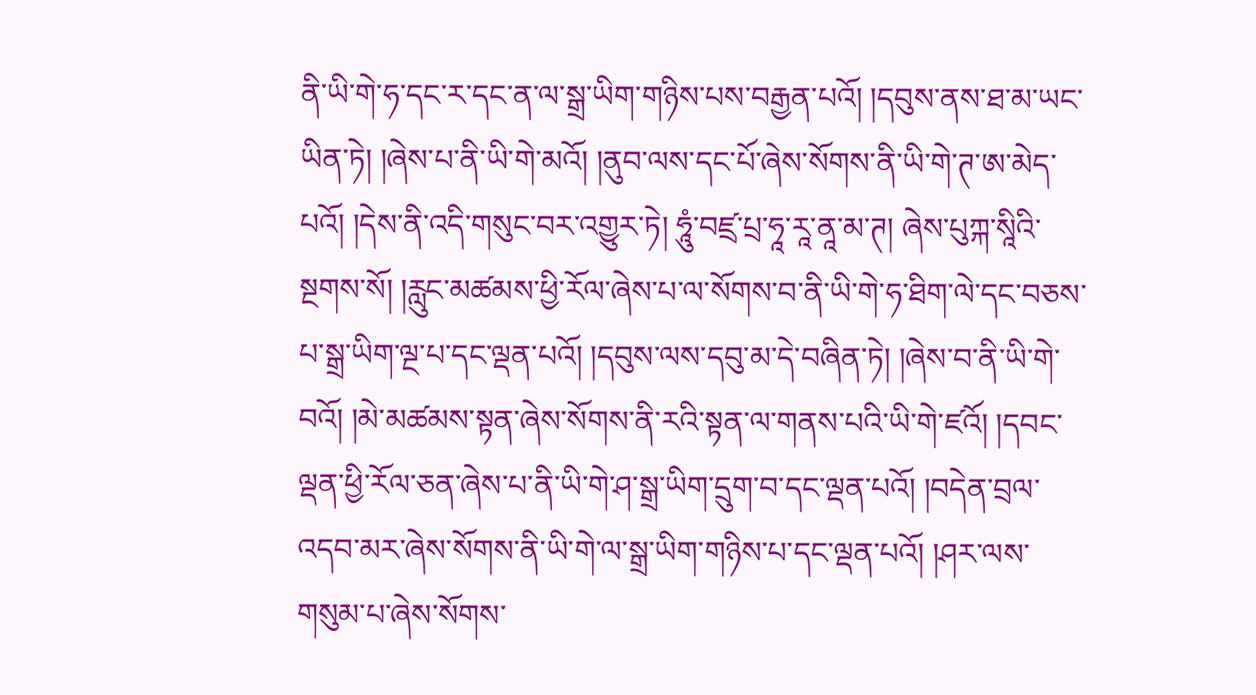ནི་ཡི་གེ་ཧ་དང་ར་དང་ན་ལ་སྒྲ་ཡིག་གཉིས་པས་བརྒྱན་པའོ། །དབུས་ནས་ཐ་མ་ཡང་ཡིན་ཏེ། །ཞེས་པ་ནི་ཡི་གེ་མའོ། །ནུབ་ལས་དང་པོ་ཞེས་སོགས་ནི་ཡི་གེ་ཊ་ཨ་མེད་པའོ། །དེས་ནི་འདི་གསུང་བར་འགྱུར་ཏེ། ཧཱུཾ་བཛྲ་པྲ་ཧཱ་རཱ་ནཱ་མ་ཊ། ཞེས་པུཀྐ་སཱིའི་སྔགས་སོ། །རླུང་མཚམས་ཕྱི་རོལ་ཞེས་པ་ལ་སོགས་བ་ནི་ཡི་གེ་ཧ་ཐིག་ལེ་དང་བཅས་པ་སྒྲ་ཡིག་ལྔ་པ་དང་ལྡན་པའོ། །དབུས་ལས་དབུ་མ་དེ་བཞིན་ཏེ། །ཞེས་བ་ནི་ཡི་གེ་བའོ། །མེ་མཚམས་སྟན་ཞེས་སོགས་ནི་རའི་སྟན་ལ་གནས་པའི་ཡི་གེ་ཛའོ། །དབང་ལྡན་ཕྱི་རོལ་ཅན་ཞེས་པ་ནི་ཡི་གེ་ཤ་སྒྲ་ཡིག་དྲུག་བ་དང་ལྡན་པའོ། །བདེན་བྲལ་འདབ་མར་ཞེས་སོགས་ནི་ཡི་གེ་ལ་སྒྲ་ཡིག་གཉིས་པ་དང་ལྡན་པའོ། །ཤར་ལས་གསུམ་པ་ཞེས་སོགས་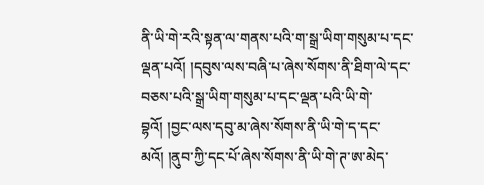ནི་ཡི་གེ་རའི་སྟན་ལ་གནས་པའི་ག་སྒྲ་ཡིག་གསུམ་པ་དང་ལྡན་པའོ། །དབུས་ལས་བཞི་པ་ཞེས་སོགས་ནི་ཐིག་ལེ་དང་བཅས་པའི་སྒྲ་ཡིག་གསུམ་པ་དང་ལྡན་པའི་ཡི་གེ་བྷའོ། །བྱང་ལས་དབུ་མ་ཞེས་སོགས་ནི་ཡི་གེ་ད་དང་མའོ། །ནུབ་ཀྱི་དང་པོ་ཞེས་སོགས་ནི་ཡི་གེ་ཊ་ཨ་མེད་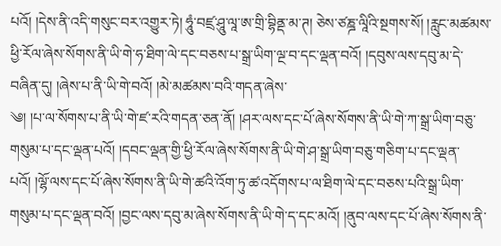པའོ། །དེས་ནི་འདི་གསུང་བར་འགྱུར་ཏེ། ཧཱུཾ་བཛྲ་ཤཱུ་ལཱ་ཨ་གྲི་བྷིནྡ་མ་ཊ། ཅེས་ཙཎྜ་ལཱིའི་སྔགས་སོ། །རླུང་མཚམས་ཕྱི་རོལ་ཞེས་སོགས་ནི་ཡི་གེ་ཧ་ཐིག་ལེ་དང་བཅས་པ་སྒྲ་ཡིག་ལྔ་བ་དང་ལྡན་བའོ། །དབུས་ལས་དབུ་མ་དེ་བཞིན་དུ། །ཞེས་པ་ནི་ཡི་གེ་བའོ། །མེ་མཚམས་བའི་གདན་ཞེས་
༄། །པ་ལ་སོགས་པ་ནི་ཡི་གེ་ཛ་རའི་གདན་ཅན་ནོ། །ཤར་ལས་དང་པོ་ཞེས་སོགས་ནི་ཡི་གེ་ཀ་སྒྲ་ཡིག་བཅུ་གསུམ་པ་དང་ལྡན་པའོ། །དབང་ལྡན་གྱི་ཕྱི་རོལ་ཞེས་སོགས་ནི་ཡི་གེ་ཤ་སྒྲ་ཡིག་བཅུ་གཅིག་པ་དང་ལྡན་པའོ། །ལྷོ་ལས་དང་པོ་ཞེས་སོགས་ནི་ཡི་གེ་ཚའི་འོག་ཏུ་ཚ་འདོགས་པ་ལ་ཐིག་ལེ་དང་བཅས་པའི་སྒྲ་ཡིག་གསུམ་པ་དང་ལྡན་བའོ། །བྱང་ལས་དབུ་མ་ཞེས་སོགས་ནི་ཡི་གེ་ད་དང་མའོ། །ནུབ་ལས་དང་པོ་ཞེས་སོགས་ནི་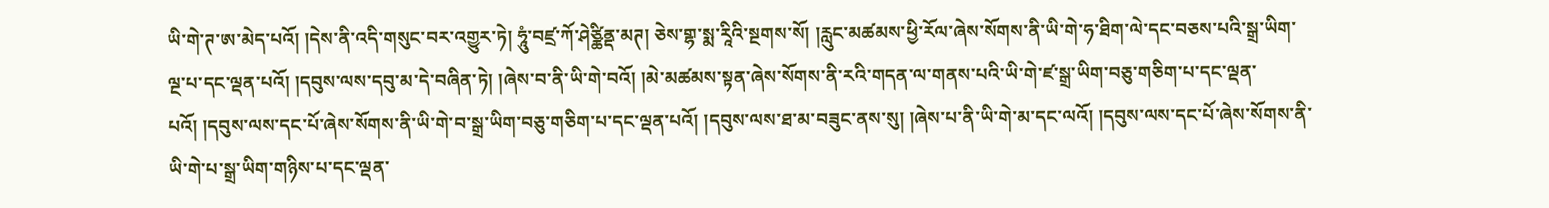ཡི་གེ་ཊ་ཨ་མེད་པའོ། །དེས་ནི་འདི་གསུང་བར་འགྱུར་ཏེ། ཧཱུཾ་བཛྲ་ཀོ་ཤེཙྪིནྡ་མཊ། ཅེས་གྷ་སྨ་རཱིའི་སྔགས་སོ། །རླུང་མཚམས་ཕྱི་རོལ་ཞེས་སོགས་ནི་ཡི་གེ་ཧ་ཐིག་ལེ་དང་བཅས་པའི་སྒྲ་ཡིག་ལྔ་པ་དང་ལྡན་པའོ། །དབུས་ལས་དབུ་མ་དེ་བཞིན་ཏེ། །ཞེས་བ་ནི་ཡི་གེ་བའོ། །མེ་མཚམས་སྟན་ཞེས་སོགས་ནི་རའི་གདན་ལ་གནས་པའི་ཡི་གེ་ཛ་སྒྲ་ཡིག་བཅུ་གཅིག་པ་དང་ལྡན་པའོ། །དབུས་ལས་དང་པོ་ཞེས་སོགས་ནི་ཡི་གེ་བ་སྒྲ་ཡིག་བཅུ་གཅིག་པ་དང་ལྡན་པའོ། །དབུས་ལས་ཐ་མ་བཟུང་ནས་སུ། །ཞེས་པ་ནི་ཡི་གེ་མ་དང་ལའོ། །དབུས་ལས་དང་པོ་ཞེས་སོགས་ནི་ཡི་གེ་པ་སྒྲ་ཡིག་གཉིས་པ་དང་ལྡན་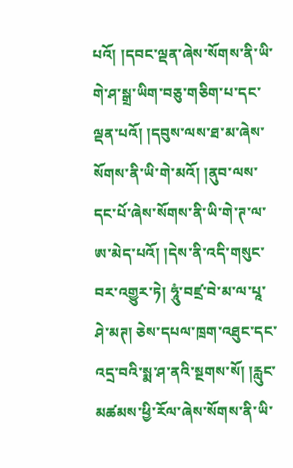པའོ། །དབང་ལྡན་ཞེས་སོགས་ནི་ཡི་གེ་ཤ་སྒྲ་ཡིག་བཅུ་གཅིག་པ་དང་ལྡན་པའོ། །དབུས་ལས་ཐ་མ་ཞེས་སོགས་ནི་ཡི་གེ་མའོ། །ནུབ་ལས་དང་པོ་ཞེས་སོགས་ནི་ཡི་གེ་ཊ་ལ་ཨ་མེད་པའོ། །དེས་ནི་འདི་གསུང་བར་འགྱུར་ཏེ། ཧཱུཾ་བཛྲ་བེ་མ་ལ་པཱ་ཤེ་མཊ། ཅེས་དཔལ་ཁྲག་འཐུང་དང་འདྲ་བའི་སྨ་ཤ་ནའི་སྔགས་སོ། །རླུང་མཚམས་ཕྱི་རོལ་ཞེས་སོགས་ནི་ཡི་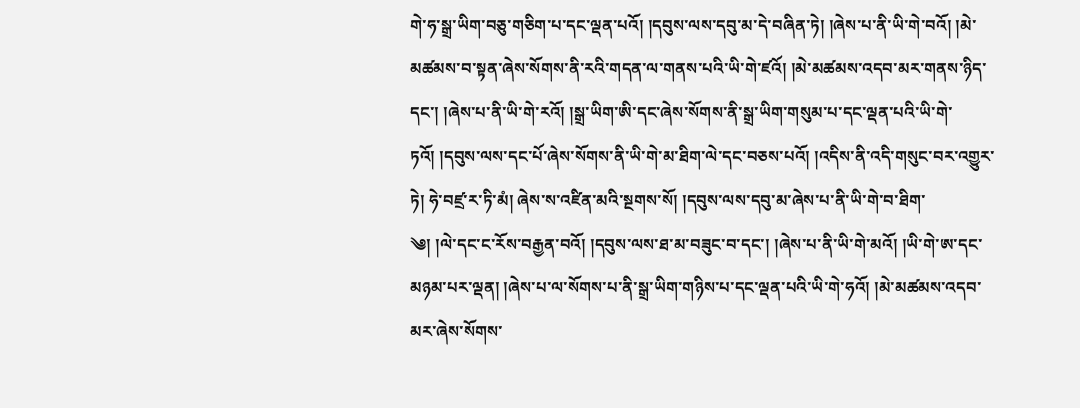གེ་ཧ་སྒྲ་ཡིག་བཅུ་གཅིག་པ་དང་ལྡན་པའོ། །དབུས་ལས་དབུ་མ་དེ་བཞིན་ཏེ། །ཞེས་པ་ནི་ཡི་གེ་བའོ། །མེ་མཚམས་བ་སྟན་ཞེས་སོགས་ནི་རའི་གདན་ལ་གནས་པའི་ཡི་གེ་ཛའོ། །མེ་མཚམས་འདབ་མར་གནས་ཉིད་དང་། །ཞེས་པ་ནི་ཡི་གེ་རའོ། །སྒྲ་ཡིག་ཨི་དང་ཞེས་སོགས་ནི་སྒྲ་ཡིག་གསུམ་པ་དང་ལྡན་པའི་ཡི་གེ་ཏའོ། །དབུས་ལས་དང་པོ་ཞེས་སོགས་ནི་ཡི་གེ་མ་ཐིག་ལེ་དང་བཅས་པའོ། །འདིས་ནི་འདི་གསུང་བར་འགྱུར་ཏེ། ཧེ་བཛྲ་ར་ཏི་མཾ། ཞེས་ས་འཛིན་མའི་སྔགས་སོ། །དབུས་ལས་དབུ་མ་ཞེས་པ་ནི་ཡི་གེ་བ་ཐིག་
༄། །ལེ་དང་ང་རོས་བརྒྱན་བའོ། །དབུས་ལས་ཐ་མ་བཟུང་བ་དང་། །ཞེས་པ་ནི་ཡི་གེ་མའོ། །ཡི་གེ་ཨ་དང་མཉམ་པར་ལྡན། །ཞེས་པ་ལ་སོགས་པ་ནི་སྒྲ་ཡིག་གཉིས་པ་དང་ལྡན་པའི་ཡི་གེ་ཧའོ། །མེ་མཚམས་འདབ་མར་ཞེས་སོགས་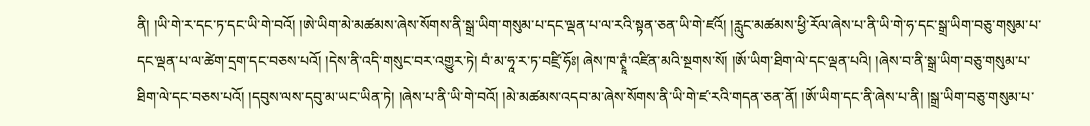ནི། །ཡི་གེ་ར་དང་ཏ་དང་ཡི་གེ་བའོ། །ཨེ་ཡིག་མེ་མཚམས་ཞེས་སོགས་ནི་སྒྲ་ཡིག་གསུམ་པ་དང་ལྡན་པ་ལ་རའི་སྟན་ཅན་ཡི་གེ་ཛའོ། །རླུང་མཚམས་ཕྱི་རོལ་ཞེས་པ་ནི་ཡི་གེ་ཧ་དང་སྒྲ་ཡིག་བཅུ་གསུམ་པ་དང་ལྡན་པ་ལ་ཚེག་དྲག་དང་བཅས་པའོ། །དེས་ནི་འདི་གསུང་བར་འགྱུར་ཏེ། བཾ་མ་ཧཱ་ར་ཏ་བཛྲི་ཧོཿ། ཞེས་ཁ་ཊྭཱཾ་འཛིན་མའི་སྔགས་སོ། །ཨོ་ཡིག་ཐིག་ལེ་དང་ལྡན་པའི། །ཞེས་བ་ནི་སྒྲ་ཡིག་བཅུ་གསུམ་པ་ཐིག་ལེ་དང་བཅས་པའོ། །དབུས་ལས་དབུ་མ་ཡང་ཡིན་ཏེ། །ཞེས་པ་ནི་ཡི་གེ་བའོ། །མེ་མཚམས་འདབ་མ་ཞེས་སོགས་ནི་ཡི་གེ་ཛ་རའི་གདན་ཅན་ནོ། །ཨོ་ཡིག་དང་ནི་ཞེས་པ་ནི། །སྒྲ་ཡིག་བཅུ་གསུམ་པ་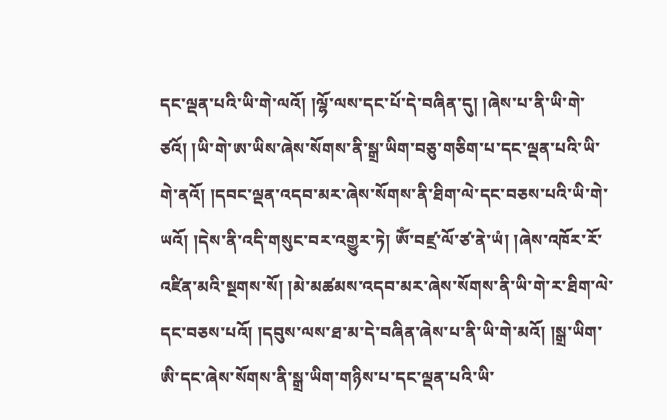དང་ལྡན་པའི་ཡི་གེ་ལའོ། །ལྷོ་ལས་དང་པོ་དེ་བཞིན་དུ། །ཞེས་པ་ནི་ཡི་གེ་ཙའོ། །ཡི་གེ་ཨ་ཡིས་ཞེས་སོགས་ནི་སྒྲ་ཡིག་བཅུ་གཅིག་པ་དང་ལྡན་པའི་ཡི་གེ་ནའོ། །དབང་ལྡན་འདབ་མར་ཞེས་སོགས་ནི་ཐིག་ལེ་དང་བཅས་པའི་ཡི་གེ་ཡའོ། །དེས་ནི་འདི་གསུང་བར་འགྱུར་ཏེ། ཨོཾ་བཛྲ་ལོ་ཙ་ནེ་ཡཾ། །ཞེས་འཁོར་རོ་འཛིན་མའི་སྔགས་སོ། །མེ་མཚམས་འདབ་མར་ཞེས་སོགས་ནི་ཡི་གེ་ར་ཐིག་ལེ་དང་བཅས་པའོ། །དབུས་ལས་ཐ་མ་དེ་བཞིན་ཞེས་པ་ནི་ཡི་གེ་མའོ། །སྒྲ་ཡིག་ཨི་དང་ཞེས་སོགས་ནི་སྒྲ་ཡིག་གཉིས་པ་དང་ལྡན་པའི་ཡི་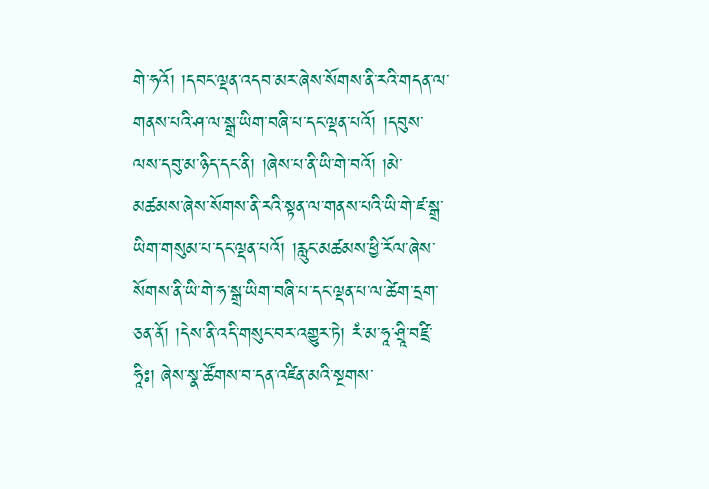གེ་ཧའོ། །དབང་ལྡན་འདབ་མར་ཞེས་སོགས་ནི་རའི་གདན་ལ་གནས་པའི་ཤ་ལ་སྒྲ་ཡིག་བཞི་པ་དང་ལྡན་པའོ། །དབུས་ལས་དབུ་མ་ཉིད་དང་ནི། །ཞེས་པ་ནི་ཡི་གེ་བའོ། །མེ་མཚམས་ཞེས་སོགས་ནི་རའི་སྟན་ལ་གནས་པའི་ཡི་གེ་ཛ་སྒྲ་ཡིག་གསུམ་པ་དང་ལྡན་པའོ། །རླུང་མཚམས་ཕྱི་རོལ་ཞེས་སོགས་ནི་ཡི་གེ་ཧ་སྒྲ་ཡིག་བཞི་པ་དང་ལྡན་པ་ལ་ཚེག་དྲག་ཅན་ནོ། །དེས་ནི་འདི་གསུང་བར་འགྱུར་ཏེ། རཾ་མ་ཧཱ་ཤྲཱི་བཛྲི་ཧཱིཿ། ཞེས་སྣ་ཚོགས་བ་དན་འཛིན་མའི་སྔགས་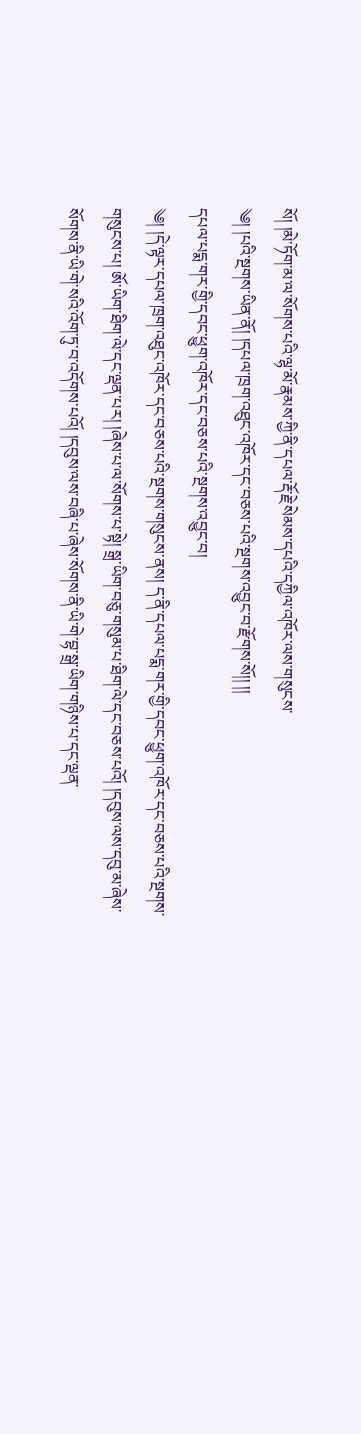སོ། །མེ་ཏོག་མ་ལ་སོགས་པའི་ལྷ་མོ་རྣམས་ཀྱི་ནི་དཔལ་རྡོ་རྗེ་སེམས་དཔའི་དཀྱིལ་འཁོར་ལས་གསུངས་
༄། །པའི་སྔགས་ཡིན་ནོ། །དཔལ་ཁྲག་འཐུང་འཁོར་དང་བཅས་པའི་སྔགས་འབྱུང་བ་རྫོགས་སོ།། །།
དཔལ་པདྨ་གར་གྱི་དབང་ཕྱུག་འཁོར་དང་བཅས་པའི་སྔགས་འབྱུང་བ།
༄། །དེ་ལྟར་དཔལ་ཁྲག་འཐུང་འཁོར་དང་བཅས་པའི་སྔགས་གསུངས་ནས། ད་ནི་དཔལ་པདྨ་གར་གྱི་དབང་ཕྱུག་འཁོར་དང་བཅས་པའི་སྔགས་གསུངས་པ། ཨོ་ཡིག་ཐིག་ལེ་དང་ལྡན་པར། །ཞེས་པ་ལ་སོགས་པ་སྟེ། སྒྲ་ཡིག་བཅུ་གསུམ་པ་ཐིག་ལེ་དང་བཅས་པའོ། །དབུས་ལས་དབུ་མ་ཞེས་སོགས་ནི་ཡི་གེ་སའི་འོག་ཏུ་བ་འདོགས་པའོ། །དབུས་ལས་བཞི་པ་ཞེས་སོགས་ནི་ཡི་གེ་བྷ་སྒྲ་ཡིག་གཉིས་པ་དང་ལྡན་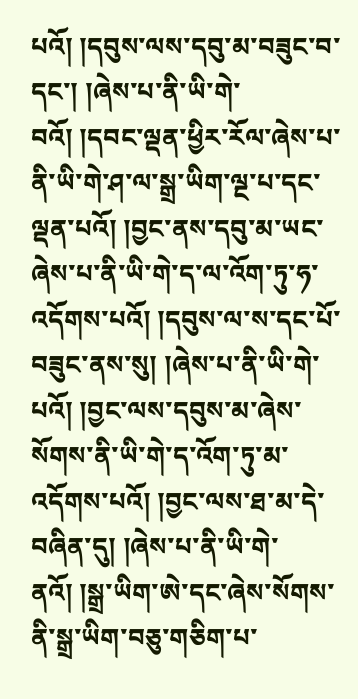པའོ། །དབུས་ལས་དབུ་མ་བཟུང་བ་དང་། །ཞེས་པ་ནི་ཡི་གེ་བའོ། །དབང་ལྡན་ཕྱིར་རོལ་ཞེས་པ་ནི་ཡི་གེ་ཤ་ལ་སྒྲ་ཡིག་ལྔ་པ་དང་ལྡན་པའོ། །བྱང་ནས་དབུ་མ་ཡང་ཞེས་པ་ནི་ཡི་གེ་ད་ལ་འོག་ཏུ་ཧ་འདོགས་པའོ། །དབུས་ལ་ས་དང་པོ་བཟུང་ནས་སུ། །ཞེས་པ་ནི་ཡི་གེ་པའོ། །བྱང་ལས་དབུས་མ་ཞེས་སོགས་ནི་ཡི་གེ་ད་འོག་ཏུ་མ་འདོགས་པའོ། །བྱང་ལས་ཐ་མ་དེ་བཞིན་དུ། །ཞེས་པ་ནི་ཡི་གེ་ནའོ། །སྒྲ་ཡིག་ཨེ་དང་ཞེས་སོགས་ནི་སྒྲ་ཡིག་བཅུ་གཅིག་པ་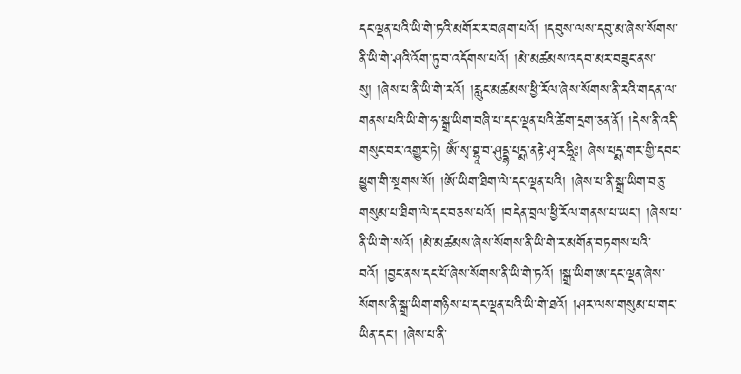དང་ལྡན་པའི་ཡི་གེ་ཏའི་མགོར་ར་བཞག་པའོ། །དབུས་ལས་དབུ་མ་ཞེས་སོགས་ནི་ཡི་གེ་ཤའི་འོག་ཏུ་བ་འདོགས་པའོ། །མེ་མཚམས་འདབ་མར་བཟུང་ནས་སུ། །ཞེས་པ་ནི་ཡི་གེ་རའོ། །རླུང་མཚམས་ཕྱི་རོལ་ཞེས་སོགས་ནི་རའི་གདན་ལ་གནས་པའི་ཡི་གེ་ཧ་སྒྲ་ཡིག་བཞི་པ་དང་ལྡན་པའི་ཚེག་དྲག་ཅན་ནོ། །དེས་ནི་འདི་གསུང་བར་འགྱུར་ཏེ། ཨོཾ་སྭ་བྷཱ་བ་ཤུདྡྷ་པདྨ་ནརྟེ་ཤྭ་རཧྲཱིཿ། ཞེས་པདྨ་གར་གྱི་དབང་ཕྱུག་གི་སྔགས་སོ། །ཨོ་ཡིག་ཐིག་ལེ་དང་ལྡན་པའི། །ཞེས་པ་ནི་སྒྲ་ཡིག་བཅུ་གསུམ་པ་ཐིག་ལེ་དང་བཅས་པའོ། །བདེན་བྲལ་ཕྱི་རོལ་གནས་པ་ཡང་། །ཞེས་པ་ནི་ཡི་གེ་སའོ། །མེ་མཚམས་ཞེས་སོགས་ནི་ཡི་གེ་ར་མགོན་བཏགས་པའི་བའོ། །བྱང་ནས་དང་པོ་ཞེས་སོགས་ནི་ཡི་གེ་ཏའོ། །སྒྲ་ཡིག་ཨ་དང་ལྡན་ཞེས་སོགས་ནི་སྒྲ་ཡིག་གཉིས་པ་དང་ལྡན་པའི་ཡི་གེ་ཐའོ། །ཤར་ལས་གསུམ་པ་གང་ཡིན་དང་། །ཞེས་པ་ནི་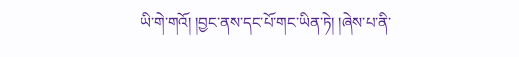ཡི་གེ་གའོ། །བྱང་ནས་དང་པོ་གང་ཡིན་ཏེ། །ཞེས་པ་ནི་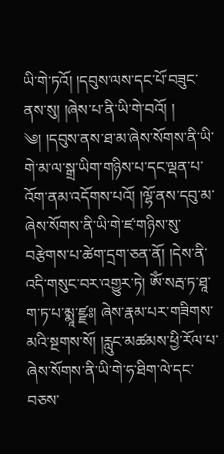ཡི་གེ་ཏའོ། །དབུས་ལས་དང་པོ་བཟུང་ནས་སུ། །ཞེས་པ་ནི་ཡི་གེ་བའོ། །
༄། །དབུས་ནས་ཐ་མ་ཞེས་སོགས་ནི་ཡི་གེ་མ་ལ་སྒྲ་ཡིག་གཉིས་པ་དང་ལྡན་པ་འོག་ནམ་འདོགས་པའོ། །ལྷོ་ནས་དབུ་མ་ཞེས་སོགས་ནི་ཡི་གེ་ཛ་གཉིས་སུ་བརྩེགས་པ་ཚེག་དྲག་ཅན་ནོ། །དེས་ནི་འདི་གསུང་བར་འགྱུར་ཏེ། ཨོཾ་སརྦ་ཏ་ཐཱ་ག་ཏ་པ་མྨཱ་ཛྫཿ། ཞེས་རྣམ་པར་གཟིགས་མའི་སྔགས་སོ། །རླུང་མཚམས་ཕྱི་རོལ་པ་ཞེས་སོགས་ནི་ཡི་གེ་ཧ་ཐིག་ལེ་དང་བཅས་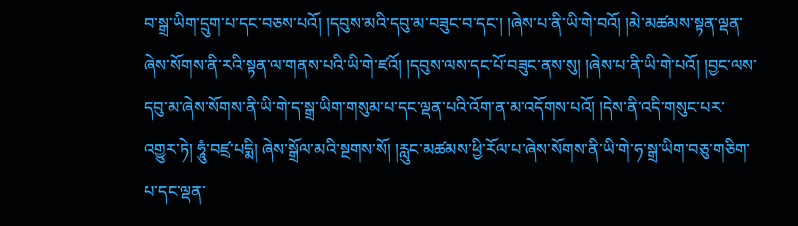བ་སྒྲ་ཡིག་དྲུག་པ་དང་བཅས་པའོ། །དབུས་མའི་དབུ་མ་བཟུང་བ་དང་། །ཞེས་པ་ནི་ཡི་གེ་བའོ། །མེ་མཚམས་སྟན་ལྡན་ཞེས་སོགས་ནི་རའི་སྟན་ལ་གནས་པའི་ཡི་གེ་ཛའོ། །དབུས་ལས་དང་པོ་བཟུང་ནས་སུ། །ཞེས་པ་ནི་ཡི་གེ་པའོ། །བྱང་ལས་དབུ་མ་ཞེས་སོགས་ནི་ཡི་གེ་ད་སྒྲ་ཡིག་གསུམ་པ་དང་ལྡན་པའི་འོག་ན་མ་འདོགས་པའོ། །དེས་ནི་འདི་གསུང་པར་འགྱུར་ཏེ། ཧཱུཾ་བཛྲ་པདྨི། ཞེས་སྒྲོལ་མའི་སྔགས་སོ། །རླུང་མཚམས་ཕྱི་རོལ་པ་ཞེས་སོགས་ནི་ཡི་གེ་ཧ་སྒྲ་ཡིག་བཅུ་གཅིག་པ་དང་ལྡན་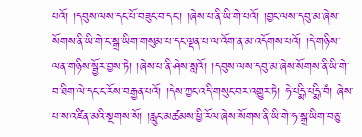པའོ། །དབུས་ལས་དང་པོ་བཟུང་བ་དང་། །ཞེས་པ་ནི་ཡི་གེ་པའོ། །བྱང་ལས་དབུ་མ་ཞེས་སོགས་ནི་ཡི་གེ་ང་སྒྲ་ཡིག་གསུམ་པ་དང་ལྡན་པ་ལ་འོག་ན་མ་འདོགས་པའོ། །དེ་གཉིས་ལན་གཉིས་སྦྱོར་བྱས་ཏེ། །ཞེས་པ་ནི་ཤེས་སླའོ། །དབུས་ལས་དབུ་མ་ཞེས་སོགས་ནི་ཡི་གེ་བ་ཐིག་ལེ་དང་ང་རོས་བརྒྱན་པའོ། །དེས་ཀྱང་འདི་གསུང་བར་འགྱུར་ཏེ། ཧེ་པདྨི་པདྨི་བཾ། ཞེས་པ་ས་འཛིན་མའི་སྔགས་སོ། །རླུང་མཚམས་ཕྱི་རོལ་ཞེས་སོགས་ནི་ཡི་གེ་ཧ་སྒྲ་ཡིག་བཅུ་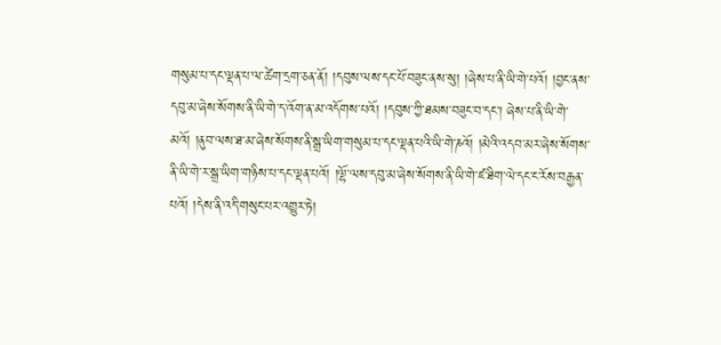གསུམ་པ་དང་ལྡན་པ་ལ་ཚེག་དྲག་ཅན་ནོ། །དབུས་ལས་དང་པོ་བཟུང་ནས་སུ། །ཞེས་པ་ནི་ཡི་གེ་པའོ། །བྱང་ནས་དབུ་མ་ཞེས་སོགས་ནི་ཡི་གེ་ད་འོག་ན་མ་འདོགས་པའོ། །དབུས་ཀྱི་ཐམས་བཟུང་བ་དང་། ཞེས་པ་ནི་ཡི་གེ་མའོ། །ནུབ་ལས་ཐ་མ་ཞེས་སོགས་ནི་སྒྲ་ཡིག་གསུམ་པ་དང་ལྡན་པའི་ཡི་གེ་ཎའོ། །མེའི་འདབ་མར་ཞེས་སོགས་ནི་ཡི་གེ་ར་སྒྲ་ཡིག་གཉིས་པ་དང་ལྡན་པའོ། །ལྷོ་ལས་དབུ་མ་ཞེས་སོགས་ནི་ཡི་གེ་ཛ་ཐིག་ལེ་དང་ང་རོས་བརྒྱན་པའོ། །དེས་ནི་འདི་གསུང་པར་འགྱུར་ཏེ།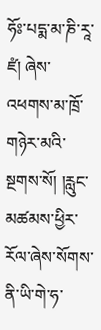ཧོཿ་པདྨ་མ་ཎི་རཱ་ཛཾ། ཞེས་འཕགས་མ་ཁྲོ་གཉེར་མའི་སྔགས་སོ། །རླུང་མཚམས་ཕྱིར་རོལ་ཞེས་སོགས་ནི་ཡི་གེ་ཧ་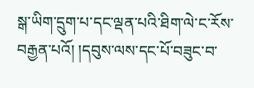སྒ་ཡིག་དྲུག་པ་དང་ལྡན་པའི་ཐིག་ལེ་ང་རོས་བརྒྱན་པའོ། །དབུས་ལས་དང་པོ་བཟུང་བ་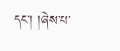དང་། །ཞེས་པ་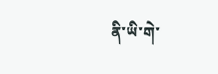ནི་ཡི་གེ་